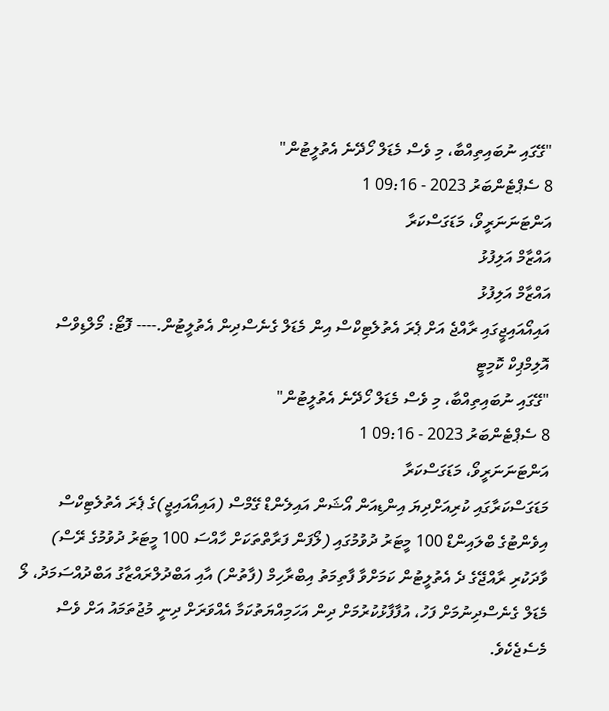"ގޭގައި ނުބައިތިއްބާ، މި ވެސް މެޑަލް ހޯދޭނެ އެތުލީޓުން"
8 ސެޕްޓެންބަރު 2023 - 09:16 1
އަންޓަނަނަރީވޯ، މަޑަގަސްކަރާ
އައްޒާމް އަލިފުޅު
އައްޒާމް އަލިފުޅު
އައިއޯއައިޖީގައި ރާއްޖެ އަށް ޕެރަ އެތުލެޓިކްސް އިން މެޑަލް ގެނެސްދިން އެތުލީޓުން.---- ފޮޓޯ: މޯލްޑިވްސް އޮލިމްޕިކް ކޮމިޓީ
"ގޭގައި ނުބައިތިއްބާ، މި ވެސް މެޑަލް ހޯދޭނެ އެތުލީޓުން"
8 ސެޕްޓެންބަރު 2023 - 09:16 1
އަންޓަނަނަރީވޯ، މަޑަގަސްކަރާ
މަޑަގަސްކަރާގައި ކުރިއަށްދިޔަ އިންޑިއަން އޯޝަން އައިލެންޑް ގޭމްސް (އައިއޯއައިޖީ)ގެ ޕެރަ އެތުލެޓިކްސް އިވެންޓުގެ ބްލައިންޑް 100 މީޓަރު ދުވުމުގައި (ލޯފަން ފަރާތްތަކަށް ހާއްސަ 100 މީޓަރު ދުވުމުގެ ރޭސް) ވާދަކުރި ރާއްޖޭގެ ދެ އެތުލީޓުން ކަމަށްވާ ފާތިމަތު އިބްރާހިމް (ފާތުން) އާއި އަބްދުލްރައްޒާގު އަބްދުއްސަމަދު، ލޯ މެޑަލް ގެނެސްދިނުމަށް ފަހު، އުފާފާޅުކުރުމަށް ދިން އަހަމިއްޔަތުކަމާ އެއްވަރަށް ދިނީ މުޖުތަމައު އަށް ވެސް މެސެޖެކެވެ.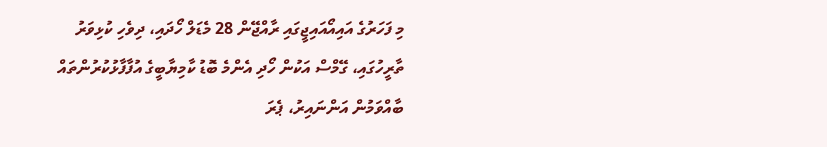މި ފަހަރުގެ އައިއޯއައިޖީގައި ރާއްޖޭން 28 މެޑަލް ހޯދައި، ދިވެހި ކުޅިވަރު ތާރީހުގައި، ގޭމްސް އަކުން ހޯދި އެންމެ ބޮޑު ކާމިޔާބީގެ އުފާފާޅުކުރުންތައް ބާއްވަމުން އަންނައިރު، ޕެރަ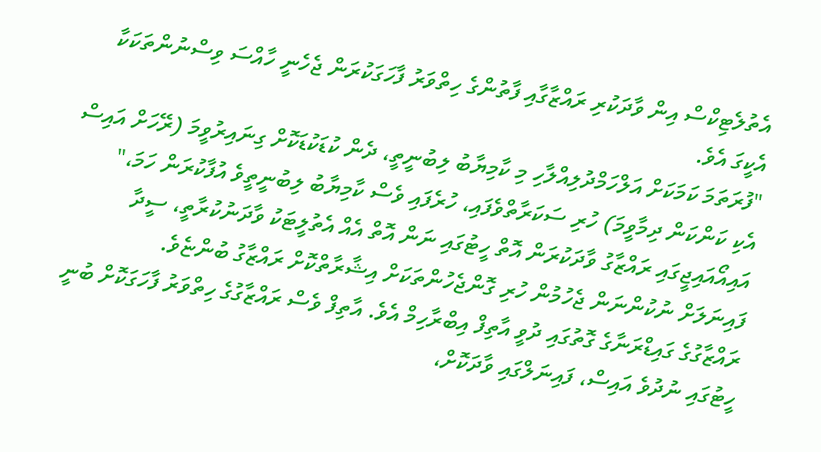އެތުލެޓިކްސް އިން ވާދަކުރި ރައްޒާގާއި ފާތުންގެ ހިތްވަރު ފާހަގަކުރަން ޖެހެނީ ހާއްސަ ވިސްނުންތަކަކާ އެކީގަ އެވެ.
"ފުރަތަމަ ކަމަކަށް އަލްހަމްދުލިއްލާހި މި ކާމިޔާބު ލިބުނީތީ، ދެން ކުޑަކުޑަކޮށް ގިނައިރުވީމަ (ރޭހަށް އައިސް އެކި ކަންކަން ދިމާވީމަ) ހުރި ސަކަރާތްވެފައި، ހުރެފައި ވެސް ކާމިޔާބު ލިބުނީތީވެ އުފާކުރަން ހަމަ،" އައިއޯއައިޖީގައި ރައްޒާގު ވާދަކުރަން އޮތް ހީޓުގައި ނަން އޮތް އެއް އެތުލީޓަކު ވާދަނުކުރާތީ، ސީދާ ފައިނަލަށް ނުކުންނަން ޖެހުމުން ހުރި ގޮންޖެހުންތަކަށް އިޝާރާތްކޮށް ރައްޒާގު ބުންޏެވެ.
ރައްޒާގުގެ ގައިޑްރަނާގެ ގޮތުގައި ދުވީ އާތިފް އިބްރާހިމް އެވެ. އާތިފް ވެސް ރައްޒާގުގެ ހިތްވަރު ފާހަގަކޮށް ބުނީ ހީޓުގައި ނުދުވެ އައިސް، ފައިނަލްގައި ވާދަކޮށް،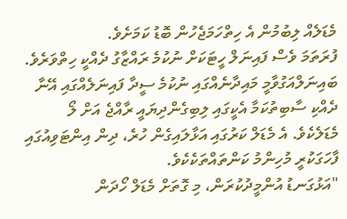މެޑަލެއް ލިބުމުން އެ ހިތްހަމަޖެހުން ބޮޑު ކަމަށެވެ.
ފުރަތަމަ ވެސް ފައިނަލް ހީޓަކަށް ނުކުމެ ރައްޒާގު ދެއްކީ ހިތްވަރެވެ. ބައިނަލްއަގުވާމީ މައިދާނެއްގައި ނުކުމެ ސީދާ ފައިނަލެއްގައި އޭނާ ދެއްކި ސާބިތުކަމާ އެކީގައި ލިބިގެންދިޔައީ ރާއްޖެ އަށް ލޯ މެޑަލެކެވެ. އެ މެޑަލް ކަރުގައި އަޅާލައިގެން ހުރެ، ދިން އިންޓަވިއުގައި ފާހަގަކުރީ މުހިންމު ކަންތައްތަކެކެވެ.
"އަޅުގަނޑު އުންމީދުކުރަން، މި ގޮތަށް މެޑަލް ހޯދަން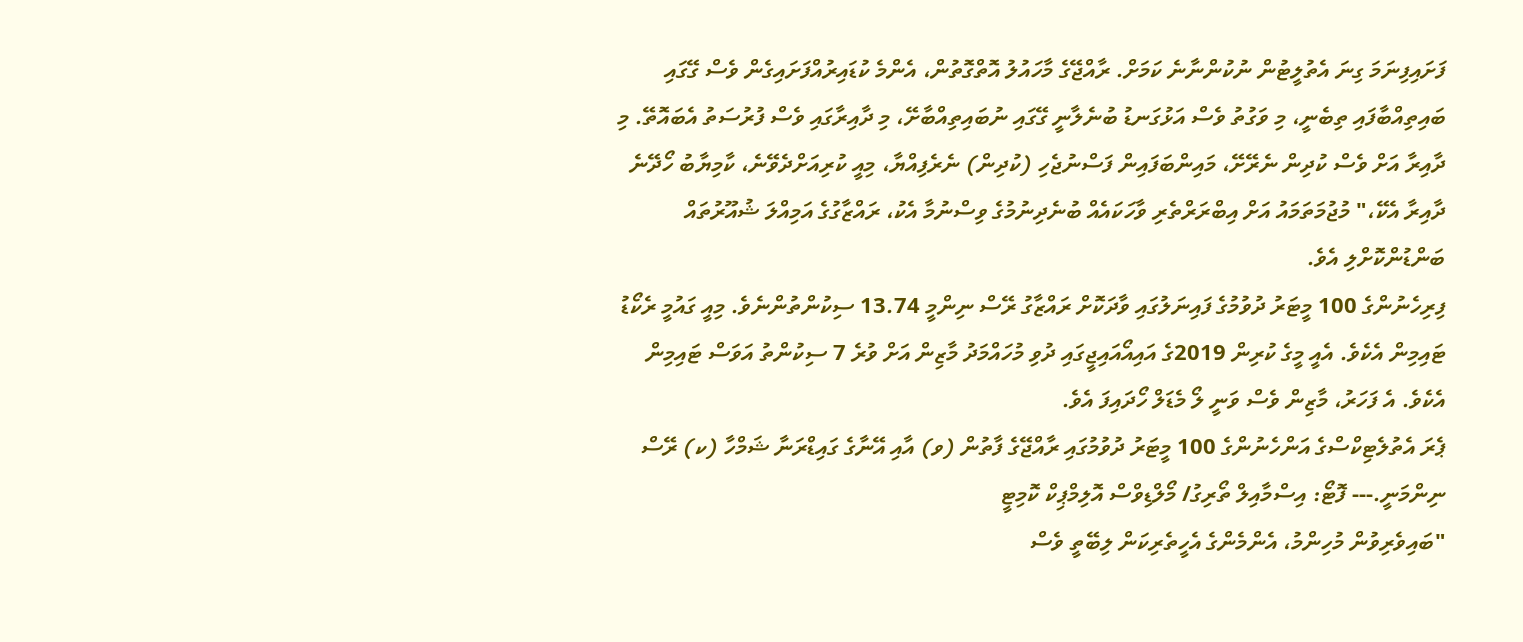ފަށައިފިނަމަ ގިނަ އެތުލީޓުން ނުކުންނާނެ ކަމަށް. ރާއްޖޭގެ މާހައުލު އޮތްގޮތުން، އެންމެ ކުޑައިރުއްފަށައިގެން ވެސް ގޭގައި ބައިތިއްބާފައި ތިބެނީ، މި ވަގުތު ވެސް އަޅުގަނޑު ބުނެލާނީ ގޭގައި ނުބައިތިއްބާށޭ، މި ދާއިރާގައި ވެސް ފުރުސަތު އެބައޮތޭ. މި ދާއިރާ އަށް ވެސް ކުދިން ނެރޭށޭ، މައިންބަފައިން ފަސްނުޖެހި (ކުދިން) ނެރެފިއްޔާ، މިއީ ކުރިއަށްދެވޭނެ، ކާމިޔާބު ހޯދޭނެ ދާއިރާ އެކޭ،" މުޖުމަތަމައު އަށް އިބްރަރްތެރި ވާހަކައެއް ބުނެދިނުމުގެ ވިސްނުމާ އެކު، ރައްޒާގުގެ އަމިއްލަ ޝުއޫރުތައް ބަންޑުންކޮށްލި އެވެ.
ފިރިހެނުންގެ 100 މީޓަރު ދުވުމުގެ ފައިނަލުގައި ވާދަކޮށް ރައްޒާގު ރޭސް ނިންމީ 13.74 ސިކުންތުންނެވެ. މިއީ ގައުމީ ރެކޯޑު ޓައިމިން އެކެވެ. އެއީ މީގެ ކުރިން 2019ގެ އައިއޯއައިޖީގައި ދުވި މުހައްމަދު މާޒިން އަށް ވުރެ 7 ސިކުންތު އަވަސް ޓައިމިން އެކެވެ. އެ ފަހަރު، މާޒިން ވެސް ވަނީ ލޯ މެޑަލް ހޯދައިފަ އެވެ.
ޕެރަ އެތުލެޓިކްސްގެ އަންހެނުންގެ 100 މީޓަރު ދުވުމުގައި ރާއްޖޭގެ ފާތުން (ވ) އާއި އޭނާގެ ގައިޑްރަނާ ޝަމްހާ (ކ) ރޭސް ނިންމަނީ.--- ފޮޓޯ: އިސްމާއިލް ތޯރިގު/ މޯލްޑިވްސް އޮލިމްޕިކް ކޮމިޓީ
"ބައިވެރިވުން މުހިންމު، އެންމެންގެ އެހީތެރިކަން ލިބޭތީ ވެސް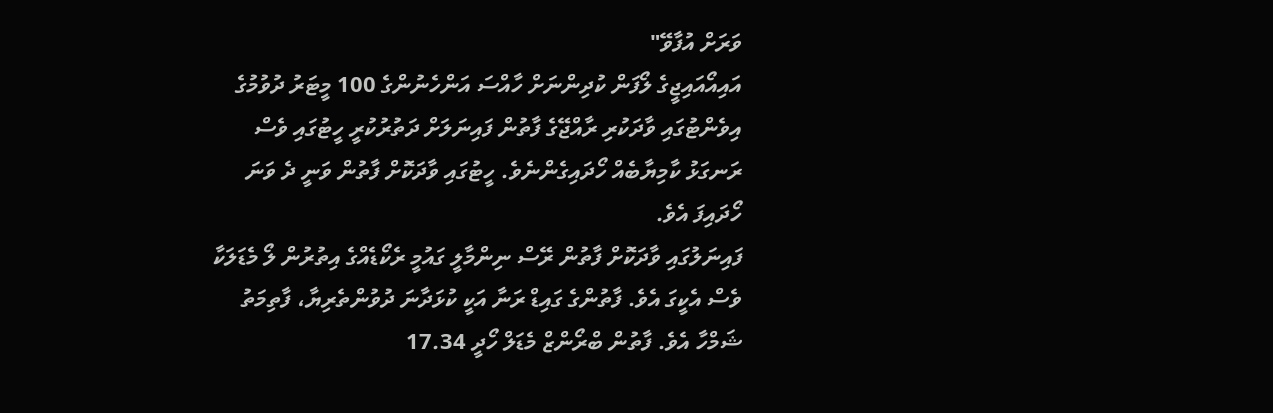ވަރަށް އުފާވޭ"
އައިއޯއައިޖީގެ ލޯފަން ކުދިންނަށް ހާއްސަ އަންހެނުންގެ 100 މީޓަރު ދުވުމުގެ އިވެންޓުގައި ވާދަކުރި ރާއްޖޭގެ ފާތުން ފައިނަލަށް ދަތުރުކުރީ ހީޓުގައި ވެސް ރަނގަޅު ކާމިޔާބެއް ހޯދައިގެންނެވެ. ހީޓުގައި ވާދަކޮށް ފާތުން ވަނީ ދެ ވަނަ ހޯދައިފަ އެވެ.
ފައިނަލުގައި ވާދަކޮށް ފާތުން ރޭސް ނިންމާލީ ގައުމީ ރެކޯޑެއްގެ އިތުރުން ލޯ މެޑަލަކާ ވެސް އެކީގަ އެވެ. ފާތުންގެ ގައިޑް ރަނާ އަކީ ކުޅަދާނަ ދުވުންތެރިޔާ، ފާތިމަތު ޝަމްހާ އެވެ. ފާތުން ބްރޯންޒް މެޑަލް ހޯދީ 17.34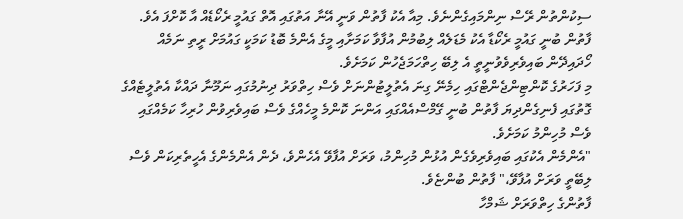ސިކުންތުން ރޭސް ނިންމައިގެންނެވެ. މިއާ އެކު ފާތުން ވަނީ އޭނާ އަތުގައި އޮތް ގައުމީ ރެކޯޑެއް އާ ކޮށްފަ އެވެ.
ފާތުން ބުނީ ގައުމީ ރެކޯޑާ އެކު މެޑަލެއް ލިބުމުން އުފާވާ ކަމަށާއި މީގެ އެންމެ ބޮޑު ކަމަކީ ގައުމަށް ރީތި ނަމެއް ހޯދައިދޭން ބައިވެރިވެވުނީތީ އެ ލިބޭ ހިތްހަމަޖެހުން ކަމަށެވެ.
މި ފަހަރުގެ ކޮންޓިންޖެންޓްގައި ހިމެނޭ ގިނަ އެތުލީޓުންނަށް ވެސް ހިތްވަރު ދިނުމުގައި ނަމޫނާ ދައްކާ އެތުލީޓެއްގެ ގޮތުގައި ފެނިގެންދިޔަ ފާތުން ބުނީ ގޭމްސްއެއްގައި އަންނަ ކޮންމެ މީހެއްގެ ވެސް ބައިވެރިވުން ހުރިހާ ކަމެއްގައި ވެސް މުހިންމު ކަމަށެވެ.
"އެންމެން އެކުގައި ބައިވެރިވެގެން އުޅުން މުހިންމު، ވަރަށް އުފާވޭ އެހެންވެ، ދެން އެންމެންގެ އެހީތެރިކަން ވެސް ލިބޭތީ ވަރަށް އުފާވޭ،" ފާތުން ބުންޏެވެ.
ފާތުންގެ ހިތްވަރަށް ޝަމްހާ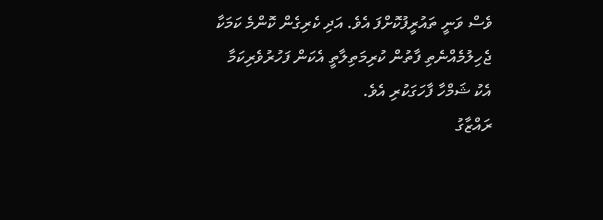ވެސް ވަނީ ތައުރީފުކޮށްފަ އެވެ. އަދި ކެރިގެން ކޮންމެ ކަމަކާ ޖެހިލުމެއްނެތި ފާތުން ކުރިމަތިލާތީ އެކަން ފަހުރުވެރިކަމާ އެކު ޝަމްހާ ފާހަގަކުރި އެވެ.
ރައްޒާގު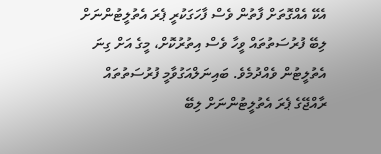އެކޭ އެއްގޮތަށް ފާތުން ވެސް ފާހަގަކުރީ ޕެރަ އެތުލީޓުންނަށް ލިބޭ ފުރުސަތުތައް ވީހާ ވެސް އިތުރުކޮށް، މީގެ އަށް ގިނަ އެތުލީޓުން ވެއްދުމެވެ. ބައިނަލްއަގުވާމީ ފުރުސަތުތައް ރާއްޖޭގެ ޕެރަ އެތުލީޓުންނަށް ލިބޭ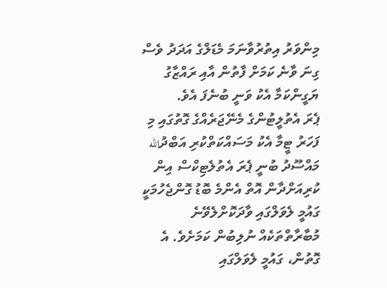މިންވަރު އިތުރުވާނަމަ މެޑަލްގެ އަދަދު ވެސް ގިނަ ވާނެ ކަމަށް ފާތުން އާއި ރައްޒާގު ޔަގީންކަމާ އެކު ވަނީ ބުނެފަ އެވެ.
ޕެރަ އެތުލީޓުންގެ މެނޭޖަރެއްގެ ގޮތުގައި މި ފަހަރު ޓީމާ އެކު މަސައްކަތްކުރި އަބްދުالله މައްސޫދު ބުނީ ޕެރަ އެތުލެޓިކްސް އިން ކުރިއަށްދާން އޮތް އެންމެ ބޮޑު ގޮންޖެހުމަކީ ގައުމީ ލެވަލްގައި ވާދަކޮށްލެވޭނެ މުބާރާތްތަކެއް ނުލިބުން ކަމަށެވެ. އެ ގޮތުން، ގައުމީ ލެވަލްގައި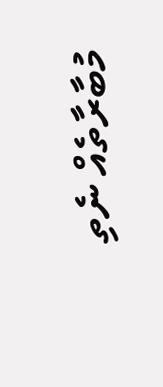މުބާރާތެއް ނެތި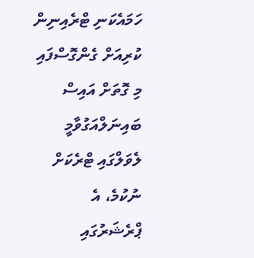ހަމައެކަނި ޓްރެއިނިން ކުރިއަށް ގެންގޮސްފައި މި ގޮތަށް އައިސް ބައިނަލްއަގުވާމީ ލެވަލްގައި ޓްރެކަށް ނުކުމެ، އެ ޕްރެޝަރުގައި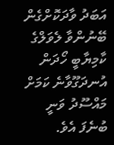އަބަދު ވާދަކޮށްގެން ބޭނުންވާ ލެވަލްގެ ކާމިޔާބީ ހޯދަން އުނދަގޫވާނެ ކަމަށް މައްސޫދު ވަނީ ބުނެފަ އެވެ.